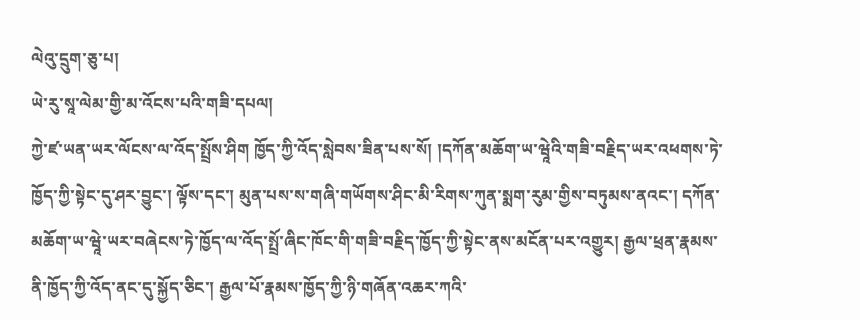ལེའུ་དྲུག་ཅུ་པ།
ཡེ་རུ་སཱ་ལེམ་གྱི་མ་འོངས་པའི་གཟི་དཔལ།
ཀྱེ་ཛ་ཡན་ཡར་ལོངས་ལ་འོད་སྤྲོས་ཤིག ཁྱོད་ཀྱི་འོད་སླེབས་ཟིན་པས་སོ། །དཀོན་མཆོག་ཡ་ཝཱེའི་གཟི་བརྗིད་ཡར་འཕགས་ཏེ་ཁྱོད་ཀྱི་སྟེང་དུ་ཤར་བྱུང་། ལྟོས་དང་། མུན་པས་ས་གཞི་གཡོགས་ཤིང་མི་རིགས་ཀུན་སྨག་རུམ་གྱིས་བཏུམས་ནའང་། དཀོན་མཆོག་ཡ་ཝཱེ་ཡར་བཞེངས་ཏེ་ཁྱོད་ལ་འོད་སྤྲོ་ཞིང་ཁོང་གི་གཟི་བརྗིད་ཁྱོད་ཀྱི་སྟེང་ནས་མངོན་པར་འགྱུར། རྒྱལ་ཕྲན་རྣམས་ནི་ཁྱོད་ཀྱི་འོད་ནང་དུ་སྐྱོད་ཅིང་། རྒྱལ་པོ་རྣམས་ཁྱོད་ཀྱི་ཉི་གཞོན་འཆར་ཀའི་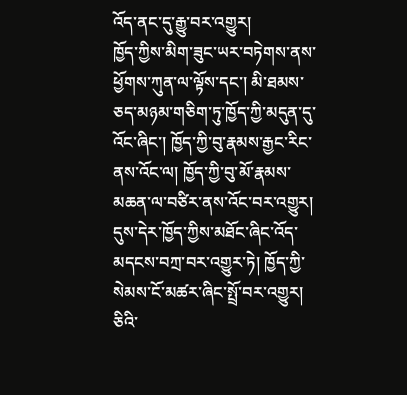འོད་ནང་དུ་རྒྱུ་བར་འགྱུར།
ཁྱོད་ཀྱིས་མིག་ཟུང་ཡར་བཏེགས་ནས་ཕྱོགས་ཀུན་ལ་ལྟོས་དང་། མི་ཐམས་ཅད་མཉམ་གཅིག་ཏུ་ཁྱོད་ཀྱི་མདུན་དུ་འོང་ཞིང་། ཁྱོད་ཀྱི་བུ་རྣམས་རྒྱང་རིང་ནས་འོང་ལ། ཁྱོད་ཀྱི་བུ་མོ་རྣམས་མཆན་ལ་བཙིར་ནས་འོང་བར་འགྱུར། དུས་དེར་ཁྱོད་ཀྱིས་མཐོང་ཞིང་འོད་མདངས་བཀྲ་བར་འགྱུར་ཏེ། ཁྱོད་ཀྱི་སེམས་ངོ་མཚར་ཞིང་སྤྲོ་བར་འགྱུར། ཅིའི་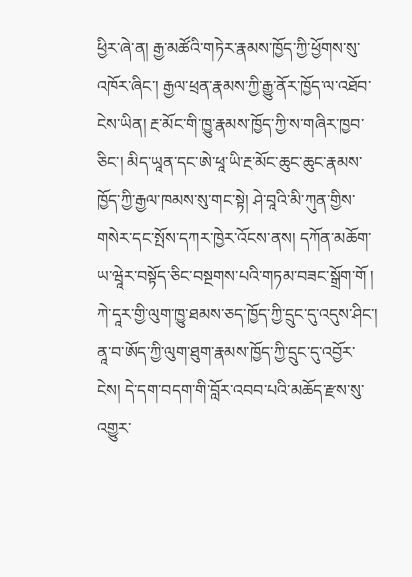ཕྱིར་ཞེ་ན། རྒྱ་མཚོའི་གཏེར་རྣམས་ཁྱོད་ཀྱི་ཕྱོགས་སུ་འཁོར་ཞིང་། རྒྱལ་ཕྲན་རྣམས་ཀྱི་རྒྱུ་ནོར་ཁྱོད་ལ་འཐོབ་ངེས་ཡིན། རྔ་མོང་གི་ཁྱུ་རྣམས་ཁྱོད་ཀྱི་ས་གཞིར་ཁྱབ་ཅིང་། མིད་ཡཱན་དང་ཨེ་ཕཱ་ཡི་རྔ་མོང་ཆུང་ཆུང་རྣམས་ཁྱོད་ཀྱི་རྒྱལ་ཁམས་སུ་གང་སྟེ། ཤེ་བཱའི་མི་ཀུན་གྱིས་གསེར་དང་སྤོས་དཀར་ཁྱེར་འོངས་ནས། དཀོན་མཆོག་ཡ་ཝཱེར་བསྟོད་ཅིང་བསྔགས་པའི་གཏམ་བཟང་སྒྲོག་གོ ། ཀེ་དཱར་གྱི་ལུག་ཁྱུ་ཐམས་ཅད་ཁྱོད་ཀྱི་དྲུང་དུ་འདུས་ཤིང་། ནཱ་བ་ཨོད་ཀྱི་ལུག་ཐུག་རྣམས་ཁྱོད་ཀྱི་དྲུང་དུ་འབྱོར་ངེས། དེ་དག་བདག་གི་བློར་འབབ་པའི་མཆོད་རྫས་སུ་འགྱུར་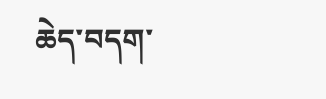ཆེད་བདག་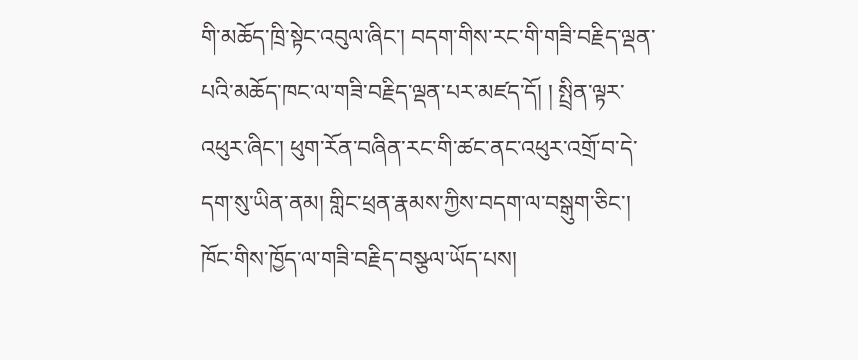གི་མཆོད་ཁྲི་སྟེང་འབུལ་ཞིང་། བདག་གིས་རང་གི་གཟི་བརྗིད་ལྡན་པའི་མཆོད་ཁང་ལ་གཟི་བརྗིད་ལྡན་པར་མཛད་དོ། ། སྤྲིན་ལྟར་འཕུར་ཞིང་། ཕུག་རོན་བཞིན་རང་གི་ཚང་ནང་འཕུར་འགྲོ་བ་དེ་དག་སུ་ཡིན་ནམ། གླིང་ཕྲན་རྣམས་ཀྱིས་བདག་ལ་བསྒུག་ཅིང་། ཁོང་གིས་ཁྱོད་ལ་གཟི་བརྗིད་བསྩལ་ཡོད་པས།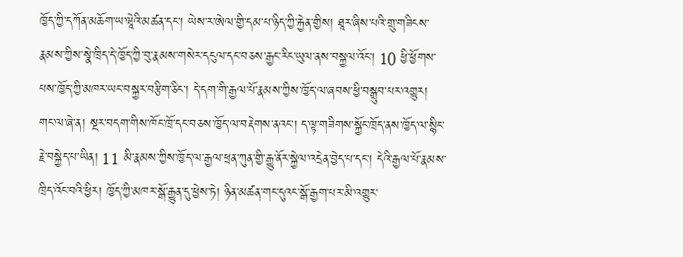ཁྱོད་ཀྱི་དཀོན་མཆོག་ཡ་ཝཱེའི་མཚན་དང་། ཡེས་ར་ཨེལ་གྱི་དམ་པ་ཉིད་ཀྱི་རྐྱེན་གྱིས། ཐཱར་ཞིས་པའི་གྲུ་གཟིངས་རྣམས་ཀྱིས་སྣེ་ཁྲིད་དེ་ཁྱོད་ཀྱི་བུ་རྣམས་གསེར་དངུལ་དང་བཅས་རྒྱང་རིང་ཡུལ་ནས་བསྐྱལ་འོང་། 10 ཕྱི་ཕྱོགས་པས་ཁྱོད་ཀྱི་མཁར་ཡང་བསྐྱར་བརྩིག་ཅིང་། དེ་དག་གི་རྒྱལ་པོ་རྣམས་ཀྱིས་ཁྱོད་ལ་ཞབས་ཕྱི་བསྒྲུབ་པར་འགྱུར། གང་ལ་ཞེ་ན། སྔར་བདག་གིས་ཁོང་ཁྲོ་དང་བཅས་ཁྱོད་ལ་བརྡེགས་ནའང་། ད་ལྟ་གཟིགས་སྐྱོང་ཁྲོད་ནས་ཁྱོད་ལ་སྙིང་རྗེ་བསྐྱེད་པ་ཡིན། 11 མི་རྣམས་ཀྱིས་ཁྱོད་ལ་རྒྱལ་ཕྲན་ཀུན་གྱི་རྒྱུ་ནོར་སྐྱེལ་འདྲེན་བྱེད་པ་དང་། དེའི་རྒྱལ་པོ་རྣམས་ཁྲིད་འོང་བའི་ཕྱིར། ཁྱོད་ཀྱི་མཁར་སྒོ་རྒྱུན་དུ་ཕྱེས་ཏེ། ཉིན་མཚན་གང་དུའང་སྒོ་རྒྱག་པར་མི་འགྱུར་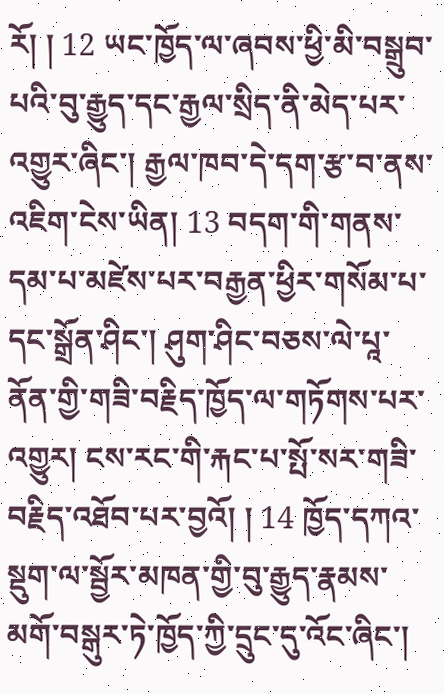རོ། ། 12 ཡང་ཁྱོད་ལ་ཞབས་ཕྱི་མི་བསྒྲུབ་པའི་བུ་རྒྱུད་དང་རྒྱལ་སྲིད་ནི་མེད་པར་འགྱུར་ཞིང་། རྒྱལ་ཁབ་དེ་དག་རྩ་བ་ནས་འཇིག་ངེས་ཡིན། 13 བདག་གི་གནས་དམ་པ་མཛེས་པར་བརྒྱན་ཕྱིར་གསོམ་པ་དང་སྒྲོན་ཤིང་། ཤུག་ཤིང་བཅས་ལེ་པཱ་ནོན་གྱི་གཟི་བརྗིད་ཁྱོད་ལ་གཏོགས་པར་འགྱུར། ངས་རང་གི་རྐང་པ་སྤོ་སར་གཟི་བརྗིད་འཐོབ་པར་བྱའོ། ། 14 ཁྱོད་དཀའ་སྡུག་ལ་སྦྱོར་མཁན་གྱི་བུ་རྒྱུད་རྣམས་མགོ་བསྒུར་ཏེ་ཁྱོད་ཀྱི་དྲུང་དུ་འོང་ཞིང་།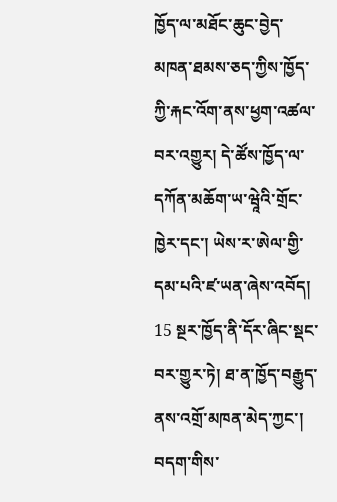ཁྱོད་ལ་མཐོང་ཆུང་བྱེད་མཁན་ཐམས་ཅད་ཀྱིས་ཁྱོད་ཀྱི་རྐང་འོག་ནས་ཕྱག་འཚལ་བར་འགྱུར། དེ་ཚོས་ཁྱོད་ལ་དཀོན་མཆོག་ཡ་ཝཱེའི་གྲོང་ཁྱེར་དང་། ཡེས་ར་ཨེལ་གྱི་དམ་པའི་ཛ་ཡན་ཞེས་འབོད།
15 སྔར་ཁྱོད་ནི་དོར་ཞིང་སྡང་བར་གྱུར་ཏེ། ཐ་ན་ཁྱོད་བརྒྱུད་ནས་འགྲོ་མཁན་མེད་ཀྱང་། བདག་གིས་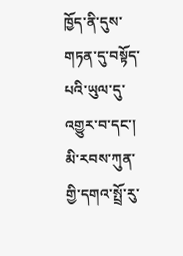ཁྱོད་ནི་དུས་གཏན་དུ་བསྟོད་པའི་ཡུལ་དུ་འགྱུར་བ་དང་། མི་རབས་ཀུན་གྱི་དགའ་སྤྲོ་རུ་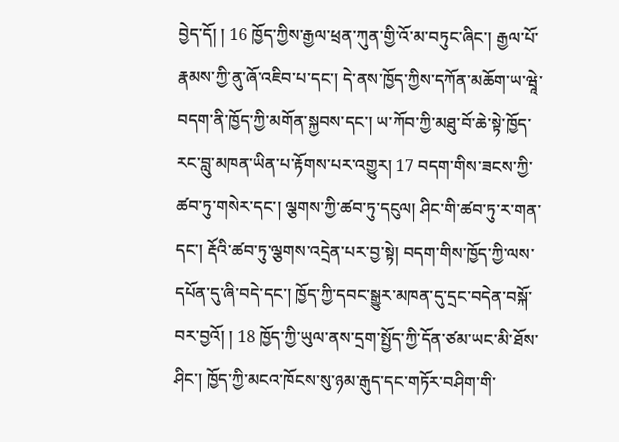བྱེད་དོ། ། 16 ཁྱོད་ཀྱིས་རྒྱལ་ཕྲན་ཀུན་གྱི་འོ་མ་བཏུང་ཞིང་། རྒྱལ་པོ་རྣམས་ཀྱི་ནུ་ཞོ་འཇིབ་པ་དང་། དེ་ནས་ཁྱོད་ཀྱིས་དཀོན་མཆོག་ཡ་ཝཱེ་བདག་ནི་ཁྱོད་ཀྱི་མགོན་སྐྱབས་དང་། ཡ་ཀོབ་ཀྱི་མཐུ་བོ་ཆེ་སྟེ་ཁྱོད་རང་བླུ་མཁན་ཡིན་པ་རྟོགས་པར་འགྱུར། 17 བདག་གིས་ཟངས་ཀྱི་ཚབ་ཏུ་གསེར་དང་། ལྕགས་ཀྱི་ཚབ་ཏུ་དངུལ། ཤིང་གི་ཚབ་ཏུ་ར་གན་དང་། རྡོའི་ཚབ་ཏུ་ལྕགས་འདྲེན་པར་བྱ་སྟེ། བདག་གིས་ཁྱོད་ཀྱི་ལས་དཔོན་དུ་ཞི་བདེ་དང་། ཁྱོད་ཀྱི་དབང་སྒྱུར་མཁན་དུ་དྲང་བདེན་བསྐོ་བར་བྱའོ། ། 18 ཁྱོད་ཀྱི་ཡུལ་ནས་དྲག་སྤྱོད་ཀྱི་དོན་ཙམ་ཡང་མི་ཐོས་ཤིང་། ཁྱོད་ཀྱི་མངའ་ཁོངས་སུ་ཉམ་རྒུད་དང་གཏོར་བཤིག་གི་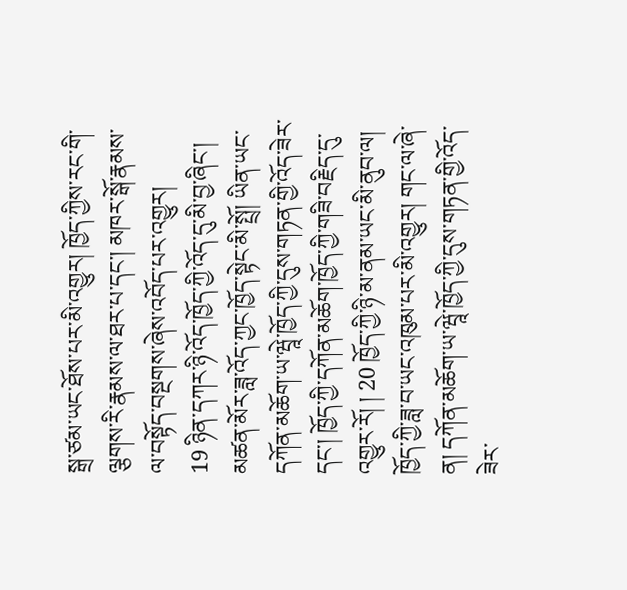སྒྲ་ཙམ་ཡང་ཐོས་པར་མི་འགྱུར། ཁྱོད་ཀྱིས་རང་གི་ལྕགས་རི་རྣམས་ལ་ཐར་པ་དང་། མཁར་སྒོ་རྣམས་ལ་བསྟོད་བསྔགས་ཞེས་འབོད་པར་འགྱུར།
19 ཉིན་དཀར་ཉི་འོད་ཁྱོད་ཀྱི་འོད་དུ་མི་བྱ་ཞིང་། མཚན་མོར་ཟླ་འོད་ཀྱང་ཁྱོད་སྟེང་མི་སྤྲོ། ཡིན་ཡང་དཀོན་མཆོག་ཡ་ཝཱེ་ཁྱོད་ཀྱི་དུས་གཏན་གྱི་འོད་ཟེར་དང་། ཁྱོད་ཀྱི་དཀོན་མཆོག་ཁྱོད་ཀྱི་གཟི་བརྗིད་དུ་འགྱུར་རོ། ། 20 ཁྱོད་ཀྱི་ཉི་མ་ནམ་ཡང་མི་ནུབ་ལ། ཁྱོད་ཀྱི་ཟླ་བ་ཡང་འཁུམ་པར་མི་འགྱུར། གང་ལ་ཞེ་ན། དཀོན་མཆོག་ཡ་ཝཱེ་ཁྱོད་ཀྱི་དུས་གཏན་གྱི་འོད་ཟེར་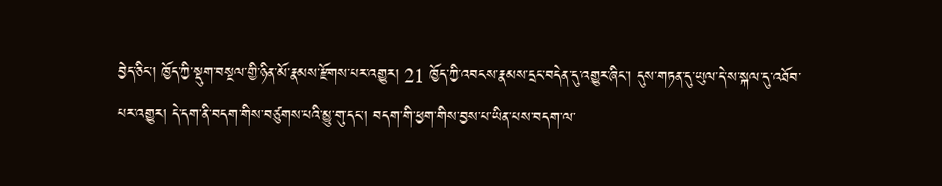བྱེད་ཅིང་། ཁྱོད་ཀྱི་སྡུག་བསྔལ་གྱི་ཉིན་མོ་རྣམས་རྫོགས་པར་འགྱུར། 21 ཁྱོད་ཀྱི་འབངས་རྣམས་དྲང་བདེན་དུ་འགྱུར་ཞིང་། དུས་གཏན་དུ་ཡུལ་དེ་ས་སྐལ་དུ་འཐོབ་པར་འགྱུར། དེ་དག་ནི་བདག་གིས་བཙུགས་པའི་མྱུ་གུ་དང་། བདག་གི་ཕྱག་གིས་བྱས་པ་ཡིན་པས་བདག་ལ་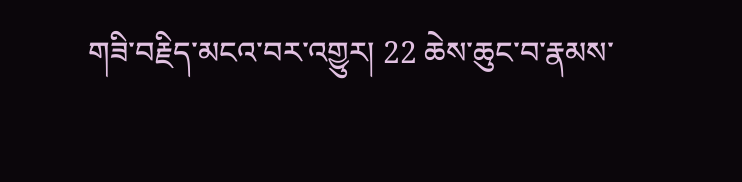གཟི་བརྗིད་མངའ་བར་འགྱུར། 22 ཆེས་ཆུང་བ་རྣམས་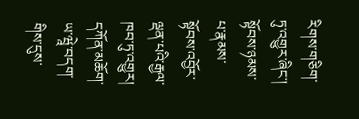རིགས་གཅིག་ཏུ་འགྱུར་ཞིང་། སྟོབས་ཉམས་པ་རྣམས་སྟོབས་འབྱོར་ལྡན་པའི་རྒྱལ་ཁབ་ཏུ་འགྱུར། དཀོན་མཆོག་ཡ་ཝཱེ་བདག་གིས་དུས་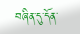བཞིན་དུ་དོན་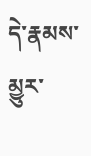དེ་རྣམས་མྱུར་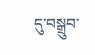དུ་བསྒྲུབ་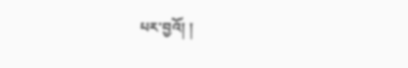པར་བྱའོ། །